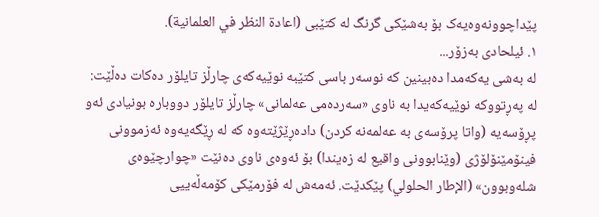پێداچوونەوەیەک بۆ بەشێکی گرنگ لە کتێبی (اعادة النظر في العلمانية).
١. ئیلحادی بەزۆر...
لە بەشی یەکەمدا دەبینین کە نوسەر باسی کتێبە نوێیەکەی چارڵز تایلۆر دەکات دەڵێت:
لە پەڕتووکە نوێیەکەیدا بە ناوی «سەردەمی عەلمانی» چارڵز تایلۆر دووبارە بونیادی ئەو پڕۆسەیە (واتا پرۆسەی بە عەلمەنە کردن) دادەڕێژێتەوە کە لە ڕێگەیەوە ئەزموونی فینۆمێنۆلۆژی (وێنابوونی واقیع لە زەیندا) بۆ ئەوەی ناوی دەنێت «چوارچێوەی شلەوبوون» (الإطار الحلولي) پێکدێت. ئەمەش لە فۆرمێکی کۆمەڵەیيی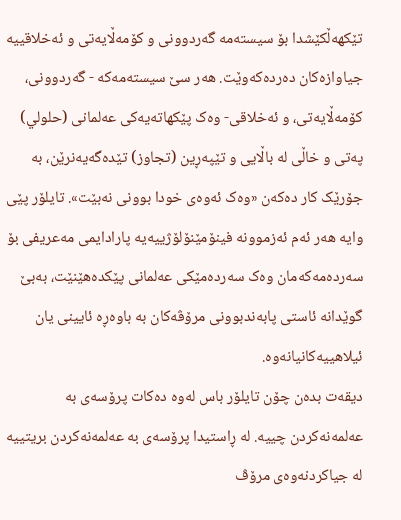تێکهەڵکێشدا بۆ سیستەمە گەردوونی و کۆمەڵایەتی و ئەخلاقییە جیاوازەکان دەردەکەوێت. هەر سێ سیستەمەکە - گەردوونی، کۆمەڵایەتی، و ئەخلاقی- وەک پێکهاتەیەکی عەلمانی (حلولي) پەتی و خاڵی لە باڵایی و تێپەڕین (تجاوز) تێدەگەیەنرێن، بە جۆرێک کار دەکەن «وەک ئەوەی خودا بوونی نەبێت». تایلۆر پێی وایە هەر ئەم ئەزموونە فینۆمێنۆلۆژییەیە پارادایمی مەعریفی بۆ سەردەمەکەمان وەک سەردەمێکی عەلمانی پێکدەهێنێت، بەبێ گوێدانە ئاستی پابەندبوونی مرۆڤەکان بە باوەڕە ئایینی یان ئیلاهییەکانیانەوە.
دیقەت بدەن چۆن تایلۆر باس لەوە دەکات پرۆسەی بە عەلمەنەکردن چییە. لە ڕاستیدا پرۆسەی بە عەلمەنەکردن بریتییە لە جیاکردنەوەی مرۆڤ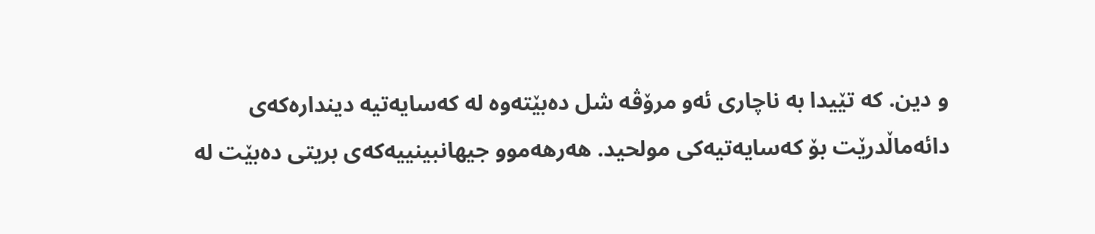و دین. کە تێیدا بە ناچاری ئەو مرۆڤە شل دەبێتەوە لە کەسایەتیە دیندارەکەی دائەماڵدرێت بۆ کەسایەتیەکی مولحید. هەرهەموو جیهانبینییەکەی بریتی دەبێت لە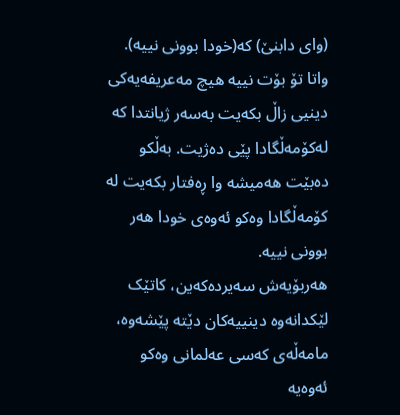(وای دابنێ) کە(خودا بوونی نییە). واتا تۆ بۆت نییە هیچ مەعریفەیەکی دینیی زاڵ بکەیت بەسەر ژیانتدا کە لەکۆمەڵگادا پێی دەژیت. بەڵکو دەبێت هەمیشە وا ڕەفتار بکەیت لە کۆمەڵگادا وەکو ئەوەی خودا هەر بوونی نییە.
هەربۆیەش سەیردەکەین، کاتێک لێکدانەوە دینییەکان دێتە پێشەوە، مامەڵەی کەسی عەلمانی وەکو ئەوەیە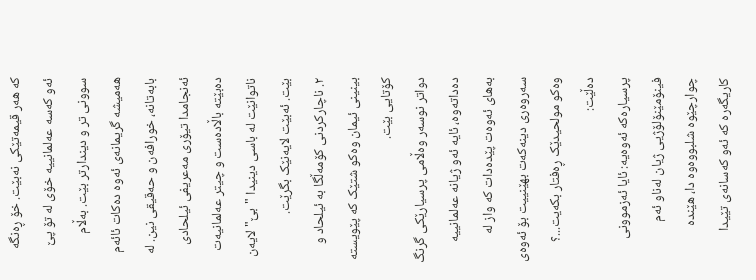کە هەر قیمەتێکی نەبێت. خۆ ڕەنگە ئەو کەسە عەلمانییە خۆی لە تۆ پێ سوونی تر و دیندارتر بێت. بەڵام هەمیشە گریمانەی ئەوە دەکات ئائەم بابەتانە، خورافەن و حەقیقی نین. لە ئەنجامدا تیۆری مەعریفی ئیلحادی دەبێتە باڵادەست و چیتر عەلمانیەت ناتوانێت لە باسی دینیدا "بێ" لایەن بێت. ئەبێت لایەنێک بگرێت.
٢. ناچارکردنی کۆمەڵگا بە ئیلحاد و بینینی ئیمان وەکو شتێک کە پێویستە کۆتایی بێت.
دواتر نوسەر وەڵامی پرسیارێکی گرنگ دەداتەوە، ئایە ئەو ژیانە عەلمانییە بەهای ئەوەت پێدەدات کە واز لە سەروەری دینەکەت بهێنییت بۆ ئەوەی وەکو مولحیدێک ڕەفتار بکەیت...؟ دەڵێت:
پرسیارەکە ئەوەیە: ئایا ئەزموونی فینۆمێنۆلۆژیی ژیان لەناو ئەم چوارچێوە شلبووەوە دا، هێندە کاریگەرە کە ئەو کەسانەی تێیدا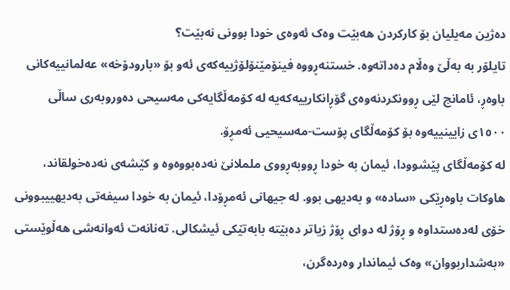دەژین مەیلیان بۆ کارکردن هەبێت وەک ئەوەی خودا بوونی نەبێت؟
تایلۆر بە بەڵێ وەڵام دەداتەوە. خستنەڕووە فینۆمێنۆلۆژییەکەی ئەو بۆ «بارودۆخە» عەلمانییەکانی باوەڕ، ئامانج لێی ڕوونکردنەوەی گۆڕانکارییەکەیە لە کۆمەڵگایەکی مەسیحی دەوروبەری ساڵی ١٥٠٠ی زایینییەوە بۆ کۆمەڵگای پۆست-مەسیحیی ئەمڕۆ.
لە کۆمەڵگای پێشوودا، ئیمان بە خودا ڕووبەڕووی ململانێ نەدەبووەوە و کێشەی نەدەخولقاند، هاوکات باوەڕێکی «سادە» و بەدیهی بوو. لە جیهانی ئەمڕۆدا، ئیمان بە خودا سیفەتی بەدیهییبوونی خۆی لەدەستداوە و ڕۆژ لە دوای ڕۆژ زیاتر دەبێتە بابەتێکی ئیشکالی. تەنانەت ئەوانەشی هەڵوێستی «بەشداربووان» وەک ئیماندار وەردەگرن،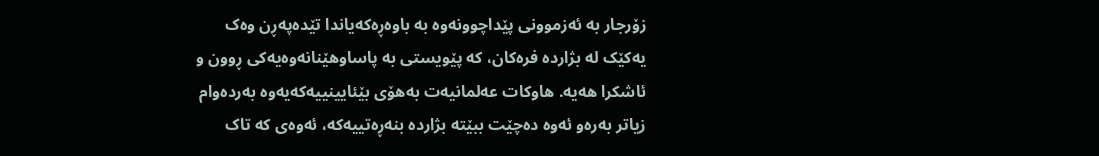زۆرجار بە ئەزموونی پێداچوونەوە بە باوەڕەکەیاندا تێدەپەڕن وەک یەکێک لە بژاردە فرەکان، کە پێویستی بە پاساوهێنانەوەیەکی ڕوون و ئاشکرا هەیە. هاوکات عەلمانیەت بەهۆی بێئایینییەکەیەوە بەردەوام زیاتر بەرەو ئەوە دەچێت ببێتە بژاردە بنەڕەتییەکە، ئەوەی کە تاک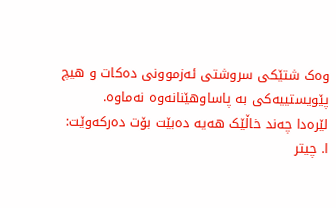وەک شتێکی سروشتی ئەزموونی دەکات و هیچ پێویستییەکی بە پاساوهێنانەوە نەماوە.
لێرەدا چەند خاڵێک هەیە دەبێت بۆت دەرکەوێت:
ا. چیتر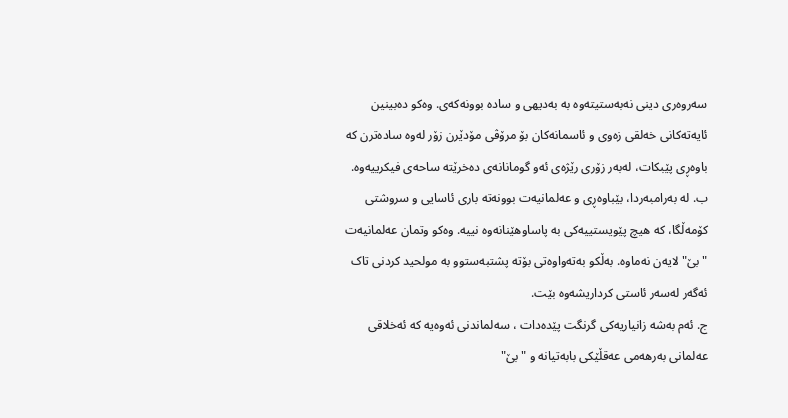سەروەری دینی نەبەستیتەوە بە بەدیهی و سادە بوونەکەی. وەکو دەبینین ئایەتەکانی خەلقی زەوی و ئاسمانەکان بۆ مرۆڤی مۆدێرن زۆر لەوە سادەترن کە باوەڕی پێبکات، لەبەر زۆری رێژەی ئەو گومانانەی دەخرێتە ساحەی فیکرییەوە.
ب. لە بەرامبەردا، بێباوەڕی و عەلمانیەت بوونەتە باری ئاسایی و سروشتی کۆمەڵگا، کە هیچ پێویستییەکی بە پاساوهێنانەوە نییە. وەکو وتمان عەلمانیەت "بێ" لایەن نەماوە. بەڵکو بەتەواوەتی بۆتە پشتبەستوو بە مولحید کردنی تاک ئەگەر لەسەر ئاستی کرداریشەوە بێت.
ج. ئەم بەشە زانیاریەکی گرنگت پێدەدات ، سەلماندنی ئەوەیە کە ئەخلاقی عەلمانی بەرهەمی عەقڵێکی بابەتیانە و "بێ"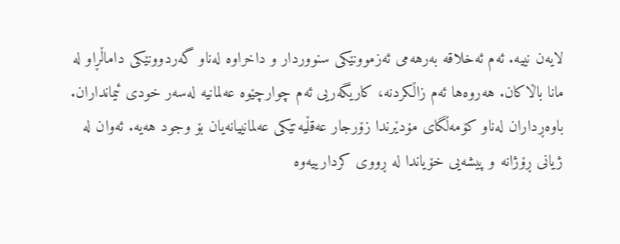لایەن نییە. ئەم ئەخلاقە بەرهەمی ئەزموونێکی سنووردار و داخراوە لەناو گەردوونێکی داماڵڕاو لە مانا باڵاکان. هەروەها ئەم زاڵکردنە، کاریگەریی ئەم چوارچێوە عەلمانیە لەسەر خودی ئیمانداران. باوەڕداران لەناو کۆمەڵگای مۆدێرندا زۆرجار عەقڵیەتێکی عەلمانییانەیان بۆ وجود هەیە. ئەوان لە ژیانی ڕۆژانە و پیشەیی خۆیاندا لە ڕووی کردارییەوە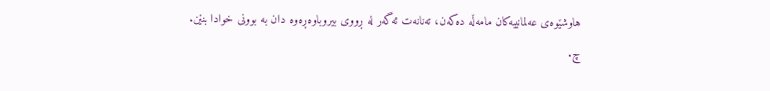هاوشێوەی عەلمانییەکان مامەڵە دەکەن، تەنانەت ئەگەر لە ڕووی بیروباوەڕەوە دان بە بوونی خوادا بنێن.
چ.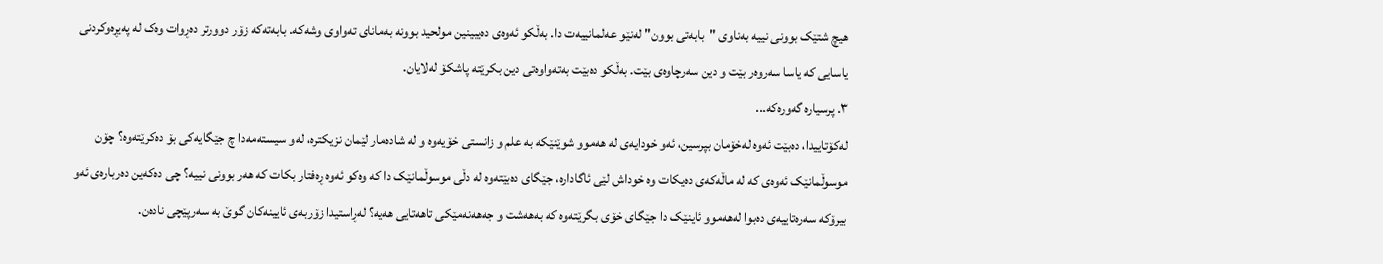هیچ شتێک بوونی نییە بەناوی "بابەتی بوون" لەنێو عەلمانییەت دا. بەڵکو ئەوەی دەیبینین مولحید بوونە بەمانای تەواوی وشەکە. بابەتەکە زۆر دوورتر دەڕوات وەک لە پەیڕەوکردنی یاسایی کە یاسا سەروەر بێت و دین سەرچاوەی بێت. بەڵکو دەبێت بەتەواوەتی دین بکرێتە پاشکۆ لەلایان.
٣. پرسیارە گەورەکە...
لەکۆتاییدا، دەبێت ئەوە لەخۆمان بپرسین، ئەو خودایەی لە هەموو شوێنێکە بە علم و زانستی خۆیەوە و لە شادەمار لێمان نزیکترە، لەو سیستەمەدا چ جێگایەکی بۆ دەکرێتەوە؟ چۆن موسوڵمانێک ئەوەی کە لە ماڵەکەی دەیکات وە خوداش لێی ئاگادارە، جێگای دەبێتەوە لە دڵی موسوڵمانێک دا کە وەکو ئەوە ڕەفتار بکات کە هەر بوونی نییە؟ چی دەکەین دەربارەی ئەو بیرۆکە سەرەتاییەی دەبوا لەهەموو ئاینێک دا جێگای خۆی بگرێتەوە کە بەهەشت و جەهەنەمێکی تاهەتایی هەیە؟ لەڕاستیدا زۆربەی ئایینەکان گوێ بە سەرپێچی نادەن.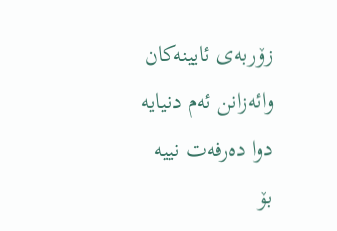زۆربەی ئایینەکان وائەزانن ئەم دنیایە دوا دەرفەت نییە بۆ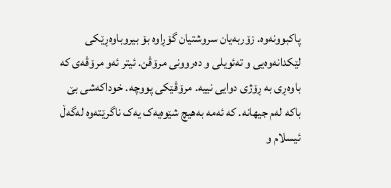پاکبوونەوە. زۆربەیان سروشتیان گۆڕاوە بۆ بیروباوەڕێکی لێکدانەوەیی و تەئویلی و دەروونی مرۆڤن. ئیتر ئەو مرۆڤەی کە باوەڕی بە ڕۆژی دوایی نییە. مرۆڤێکی پووچە. خوداکەشی بێ باکە لەم جیهانە. کە ئەمە بەهیچ شێوەیەک یەک ناگرێتەوە لەگەڵ ئیسلام و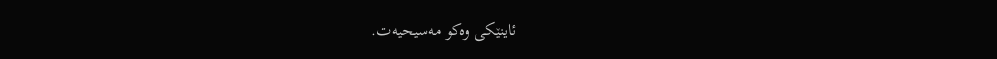ئاینێکی وەکو مەسیحیەت.